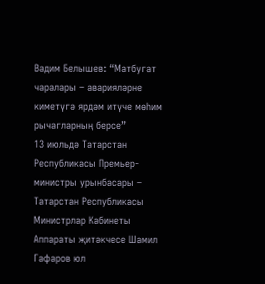Вадим Белышев: “Матбугат чаралары – аварияләрне киметүгә ярдәм итүче мөһим рычагларның берсе”
13 июльдә Татарстан Республикасы Премьер-министры урынбасары – Татарстан Республикасы Министрлар Кабинеты Аппараты җитәкчесе Шамил Гафаров юл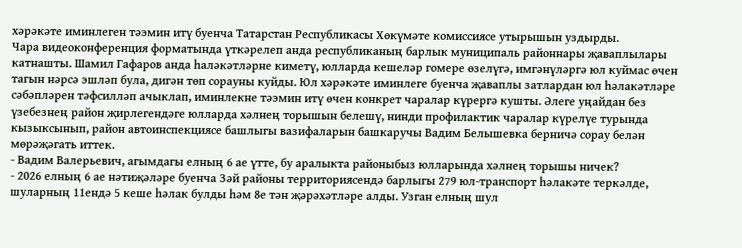хәрәкәте иминлеген тәэмин итү буенча Татарстан Республикасы Хөкүмәте комиссиясе утырышын уздырды.
Чара видеоконференция форматында үткәрелеп анда республиканың барлык муниципаль районнары җаваплылары катнашты. Шамил Гафаров анда һаләкәтләрне киметү, юлларда кешеләр гомере өзелүгә, имгәнүләргә юл куймас өчен тагын нәрсә эшләп була, дигән төп сорауны куйды. Юл хәрәкәте иминлеге буенча җаваплы затлардан юл һәлакәтләре сәбәпләрен тәфсилләп ачыклап, иминлекне тәэмин итү өчен конкрет чаралар күрергә кушты. Әлеге уңайдан без үзебезнең район җирлегендәге юлларда хәлнең торышын белешү, нинди профилактик чаралар күрелүе турында кызыксынып, район автоинспекциясе башлыгы вазифаларын башкаручы Вадим Белышевка берничә сорау белән мөрәҗәгать иттек.
- Вадим Валерьевич, агымдагы елның 6 ае үтте, бу аралыкта районыбыз юлларында хәлнең торышы ничек?
- 2026 елның 6 ае нәтиҗәләре буенча Зәй районы территориясендә барлыгы 279 юл-транспорт һәлакәте теркәлде, шуларның 11ендә 5 кеше һәлак булды һәм 8е тән җәрәхәтләре алды. Узган елның шул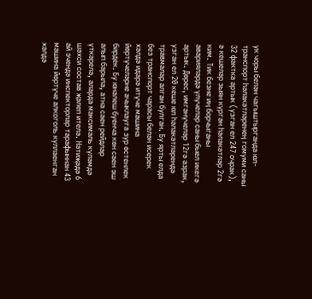ук чоры белән чагыштырганда юл-транспорт һәлакәтләренең гомуми саны 32 фактка артык (узган ел 247 очрак), ә кешеләр зыян күргән һәлакәтләр 2гә ким. Тик безне иң борчыганы аварияләрдә үлүчеләр саны быел икегә артык. Дөрес, имгәнүчеләр 12гә азрак, узган ел 20 кеше юл һәлакәтләрендә травмалар алган булган. Бу ярты елда без транспорт чарасы белән исерек хәлдә идарә итүче машина йөртүчеләрне ачыклауга зур өстенлек бирдек. Бу юнәлеш буенча көн саен эш алып барыла, атна саен рейдлар үткәрелә, аларда максималь күләмдә шәхси состав җәлеп ителә. Нәтиҗәдә 6 ай эчендә инспекторлар тарафыннан 43 машина йөртүче алкоголь куллаенган хәлдә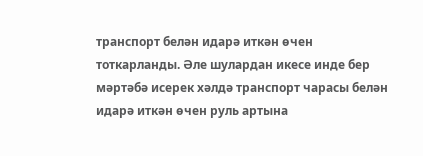транспорт белән идарә иткән өчен тоткарланды. Әле шулардан икесе инде бер мәртәбә исерек хәлдә транспорт чарасы белән идарә иткән өчен руль артына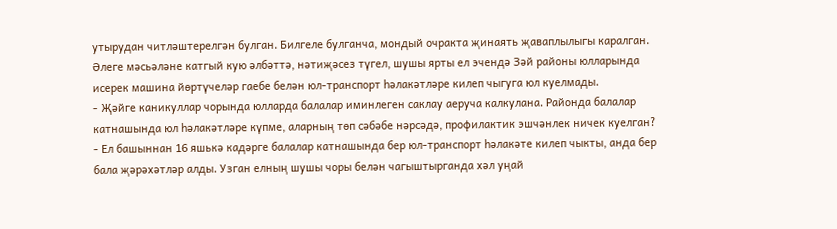утырудан читләштерелгән булган. Билгеле булганча, мондый очракта җинаять җаваплылыгы каралган. Әлеге мәсьәләне катгый кую әлбәттә, нәтиҗәсез түгел, шушы ярты ел эчендә Зәй районы юлларында исерек машина йөртүчеләр гаебе белән юл-транспорт һәлакәтләре килеп чыгуга юл куелмады.
- Җәйге каникуллар чорында юлларда балалар иминлеген саклау аеруча калкулана. Районда балалар катнашында юл һәлакәтләре күпме, аларның төп сәбәбе нәрсәдә, профилактик эшчәнлек ничек куелган?
- Ел башыннан 16 яшькә кадәрге балалар катнашында бер юл-транспорт һәлакәте килеп чыкты, анда бер бала җәрәхәтләр алды. Узган елның шушы чоры белән чагыштырганда хәл уңай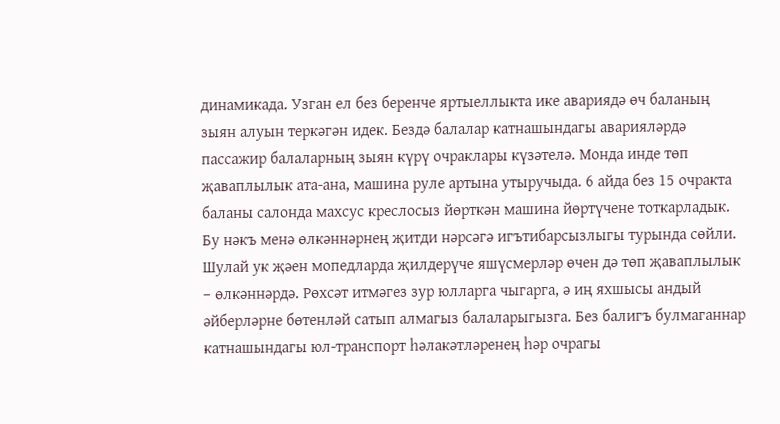динамикада. Узган ел без беренче яртыеллыкта ике авариядә өч баланың зыян алуын теркәгән идек. Бездә балалар катнашындагы аварияләрдә пассажир балаларның зыян күрү очраклары күзәтелә. Монда инде төп җаваплылык ата-ана, машина руле артына утыручыда. 6 айда без 15 очракта баланы салонда махсус креслосыз йөрткән машина йөртүчене тоткарладык. Бу нәкъ менә өлкәннәрнең җитди нәрсәгә игътибарсызлыгы турында сөйли. Шулай ук җәен мопедларда җилдерүче яшүсмерләр өчен дә төп җаваплылык – өлкәннәрдә. Рөхсәт итмәгез зур юлларга чыгарга, ә иң яхшысы андый әйберләрне бөтенләй сатып алмагыз балаларыгызга. Без балигъ булмаганнар катнашындагы юл-транспорт һәлакәтләренең һәр очрагы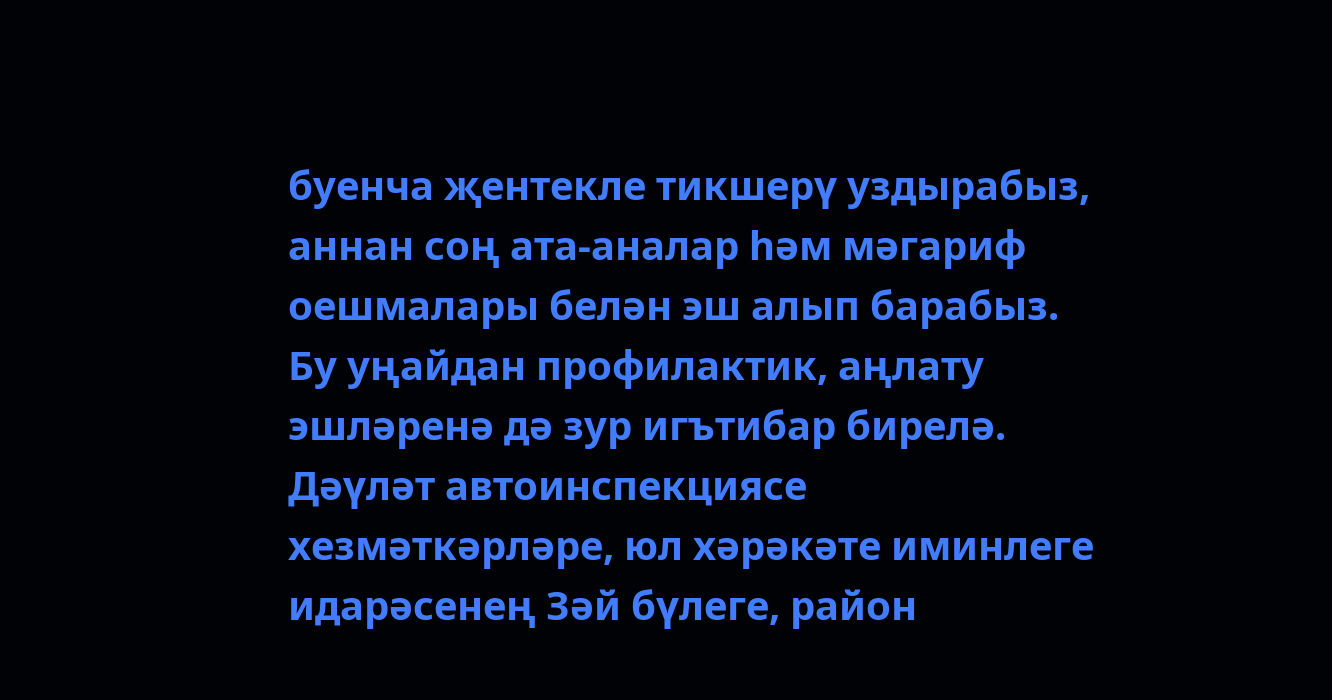буенча җентекле тикшерү уздырабыз, аннан соң ата-аналар һәм мәгариф оешмалары белән эш алып барабыз. Бу уңайдан профилактик, аңлату эшләренә дә зур игътибар бирелә. Дәүләт автоинспекциясе хезмәткәрләре, юл хәрәкәте иминлеге идарәсенең Зәй бүлеге, район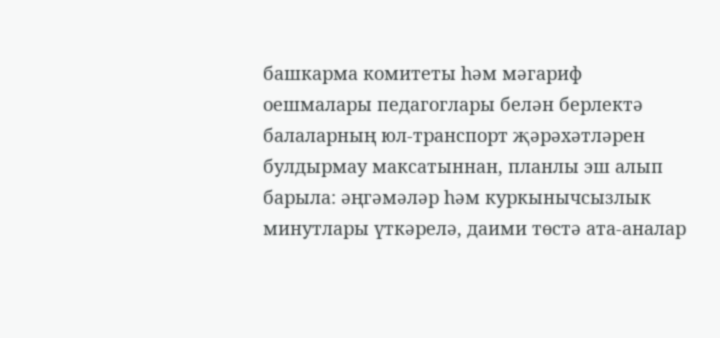башкарма комитеты һәм мәгариф оешмалары педагоглары белән берлектә балаларның юл-транспорт җәрәхәтләрен булдырмау максатыннан, планлы эш алып барыла: әңгәмәләр һәм куркынычсызлык минутлары үткәрелә, даими төстә ата-аналар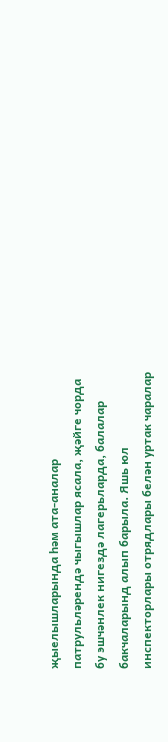җыелышларында һәм ата-аналар патрульләрендә чыгышлар ясала, җәйге чорда бу эшчәнлек нигездә лагерьларда, балалар бакчаларынд алып барыла. Яшь юл инспекторлары отрядлары белән уртак чаралар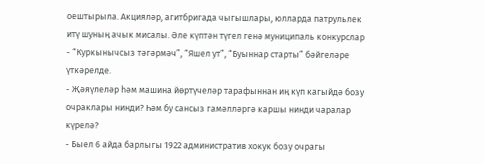оештырыла. Акцияләр, агитбригада чыгышлары, юлларда патрульлек итү шуның ачык мисалы. Әле күптән түгел генә муниципаль конкурслар - “Куркынычсыз тәгәрмәч”, “Яшел ут”, “Буыннар старты” бәйгеләре үткәрелде.
- Җәяүлеләр һәм машина йөртүчеләр тарафыннан иң күп кагыйдә бозу очраклары нинди? Һәм бу сансыз гамәлләргә каршы нинди чаралар күрелә?
- Быел 6 айда барлыгы 1922 административ хокук бозу очрагы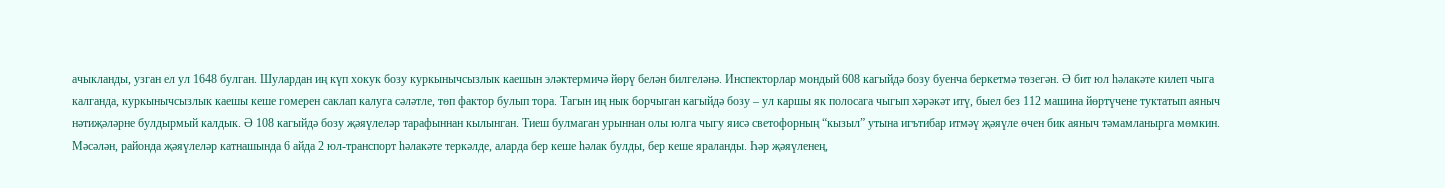ачыкланды, узган ел ул 1648 булган. Шулардан иң күп хокук бозу куркынычсызлык каешын эләктермичә йөрү белән билгеләнә. Инспекторлар мондый 608 кагыйдә бозу буенча беркетмә төзегән. Ә бит юл һәлакәте килеп чыга калганда, куркынычсызлык каешы кеше гомерен саклап калуга сәләтле, төп фактор булып тора. Тагын иң нык борчыган кагыйдә бозу – ул каршы як полосага чыгып хәрәкәт итү, быел без 112 машина йөртүчене туктатып аяныч нәтиҗәләрне булдырмый калдык. Ә 108 кагыйдә бозу җәяүлеләр тарафыннан кылынган. Тиеш булмаган урыннан олы юлга чыгу яисә светофорның “кызыл” утына игътибар итмәү җәяүле өчен бик аяныч тәмамланырга мөмкин. Мәсәлән, районда җәяүлеләр катнашында 6 айда 2 юл-транспорт һәлакәте теркәлде, аларда бер кеше һәлак булды, бер кеше яраланды. Һәр җәяүленең,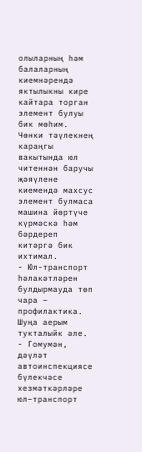олыларның һәм балаларның киемнәрендә яктылыкны кире кайтара торган элемент булуы бик мөһим. Чөнки тәүлекнең караңгы вакытында юл читеннән баручы җәяүлене киемендә махсус элемент булмаса машина йөртүче күрмәскә һәм бәрдереп китәргә бик ихтимал.
- Юл-транспорт һәлакәтләрен булдырмауда төп чара – профилактика. Шуңа аерым тукталыйк әле.
- Гомумән, дәүләт автоинспекциясе бүлекчәсе хезмәткәрләре юл–транспорт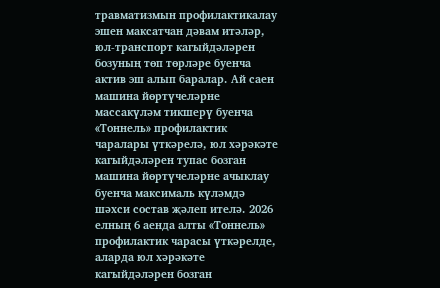травматизмын профилактикалау эшен максатчан дәвам итәләр, юл-транспорт кагыйдәләрен бозуның төп төрләре буенча актив эш алып баралар. Ай саен машина йөртүчеләрне массакүләм тикшерү буенча «Тоннель» профилактик чаралары үткәрелә, юл хәрәкәте кагыйдәләрен тупас бозган машина йөртүчеләрне ачыклау буенча максималь күләмдә шәхси состав җәлеп ителә. 2026 елның 6 аенда алты «Тоннель» профилактик чарасы үткәрелде, аларда юл хәрәкәте кагыйдәләрен бозган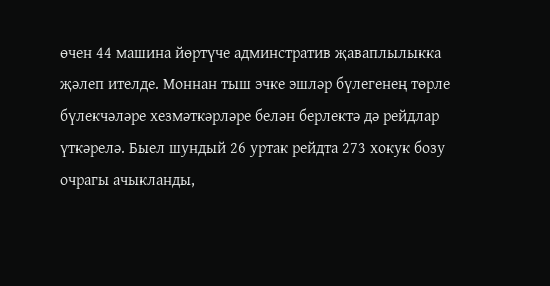өчен 44 машина йөртүче админстратив җаваплылыкка җәлеп ителде. Моннан тыш эчке эшләр бүлегенең төрле бүлекчәләре хезмәткәрләре белән берлектә дә рейдлар үткәрелә. Быел шундый 26 уртак рейдта 273 хокук бозу очрагы ачыкланды,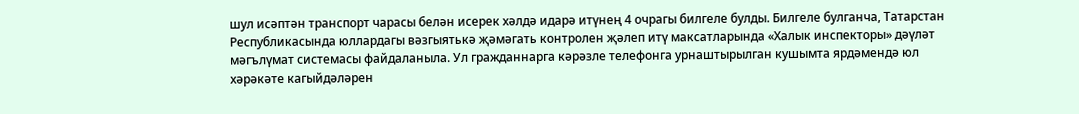шул исәптән транспорт чарасы белән исерек хәлдә идарә итүнең 4 очрагы билгеле булды. Билгеле булганча, Татарстан Республикасында юллардагы вәзгыятькә җәмәгать контролен җәлеп итү максатларында «Халык инспекторы» дәүләт мәгълүмат системасы файдаланыла. Ул гражданнарга кәрәзле телефонга урнаштырылган кушымта ярдәмендә юл хәрәкәте кагыйдәләрен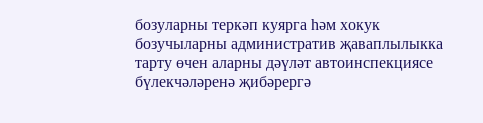бозуларны теркәп куярга һәм хокук бозучыларны административ җаваплылыкка тарту өчен аларны дәүләт автоинспекциясе бүлекчәләренә җибәрергә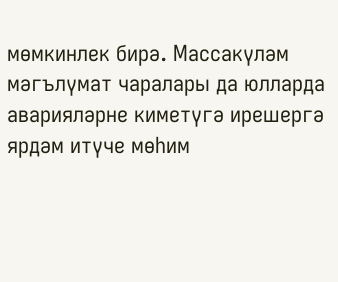мөмкинлек бирә. Массакүләм мәгълүмат чаралары да юлларда аварияләрне киметүгә ирешергә ярдәм итүче мөһим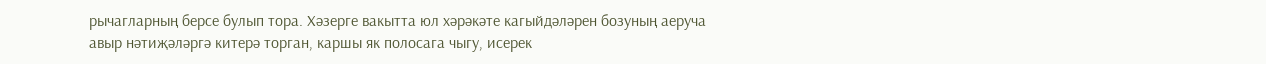рычагларның берсе булып тора. Хәзерге вакытта юл хәрәкәте кагыйдәләрен бозуның аеруча авыр нәтиҗәләргә китерә торган, каршы як полосага чыгу, исерек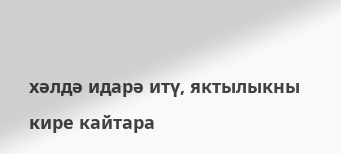хәлдә идарә итү, яктылыкны кире кайтара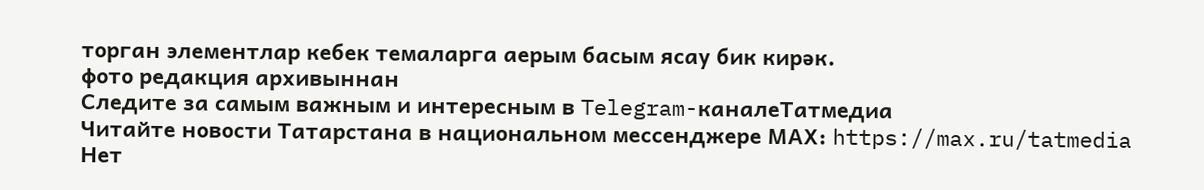торган элементлар кебек темаларга аерым басым ясау бик кирәк.
фото редакция архивыннан
Следите за самым важным и интересным в Telegram-каналеТатмедиа
Читайте новости Татарстана в национальном мессенджере MАХ: https://max.ru/tatmedia
Нет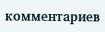комментариев